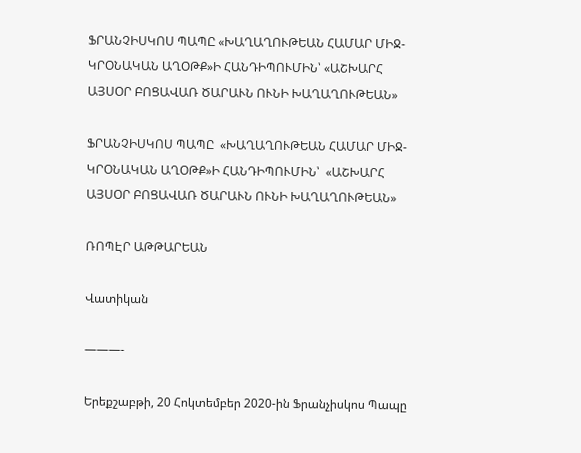ՖՐԱՆՉԻՍԿՈՍ ՊԱՊԸ «ԽԱՂԱՂՈՒԹԵԱՆ ՀԱՄԱՐ ՄԻՋ-ԿՐՕՆԱԿԱՆ ԱՂՕԹՔ»Ի ՀԱՆԴԻՊՈՒՄԻՆ՝ «ԱՇԽԱՐՀ ԱՅՍՕՐ ԲՈՑԱՎԱՌ ԾԱՐԱՒՆ ՈՒՆԻ ԽԱՂԱՂՈՒԹԵԱՆ»

ՖՐԱՆՉԻՍԿՈՍ ՊԱՊԸ  «ԽԱՂԱՂՈՒԹԵԱՆ ՀԱՄԱՐ ՄԻՋ-ԿՐՕՆԱԿԱՆ ԱՂՕԹՔ»Ի ՀԱՆԴԻՊՈՒՄԻՆ՝  «ԱՇԽԱՐՀ ԱՅՍՕՐ ԲՈՑԱՎԱՌ ԾԱՐԱՒՆ ՈՒՆԻ ԽԱՂԱՂՈՒԹԵԱՆ»

ՌՈՊԷՐ ԱԹԹԱՐԵԱՆ

Վատիկան

———-

Երեքշաբթի, 20 Հոկտեմբեր 2020-ին Ֆրանչիսկոս Պապը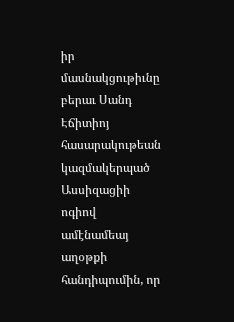իր մասնակցութիւնը բերաւ Սանդ Էճիտիոյ հասարակութեան կազմակերպած Ասսիզացիի ոգիով ամէնամեայ աղօթքի հանդիպումին, որ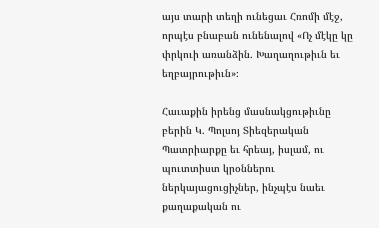այս տարի տեղի ունեցաւ Հռոմի մէջ, որպէս բնաբան ունենալով «Ոչ մէկը կը փրկուի առանձին. Խաղաղութիւն եւ եղբայրութիւն»։

Հաւաքին իրենց մասնակցութիւնը բերին Կ. Պոլսոյ Տիեզերական Պատրիարքը եւ հրեայ, իսլամ, ու պուտտիստ կրօններու ներկայացուցիչներ, ինչպէս նաեւ քաղաքական ու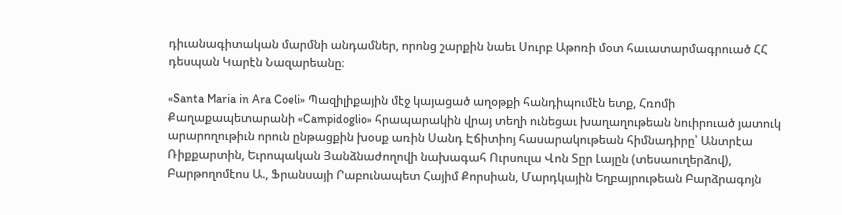դիւանագիտական մարմնի անդամներ, որոնց շարքին նաեւ Սուրբ Աթոռի մօտ հաւատարմագրուած ՀՀ դեսպան Կարէն Նազարեանը։

«Santa Maria in Ara Coeli» Պազիլիքային մէջ կայացած աղօթքի հանդիպումէն ետք, Հռոմի Քաղաքապետարանի «Campidoglio» հրապարակին վրայ տեղի ունեցաւ խաղաղութեան նուիրուած յատուկ արարողութիւն որուն ընթացքին խօսք առին Սանդ Էճիտիոյ հասարակութեան հիմնադիրը՝ Անտրէա Ռիքքարտին, Եւրոպական Յանձնաժողովի նախագահ Ուրսուլա Վոն Տըր Լայըն (տեսաուղերձով), Բարթողոմէոս Ա., Ֆրանսայի Րաբունապետ Հայիմ Քորսիան, Մարդկային Եղբայրութեան Բարձրագոյն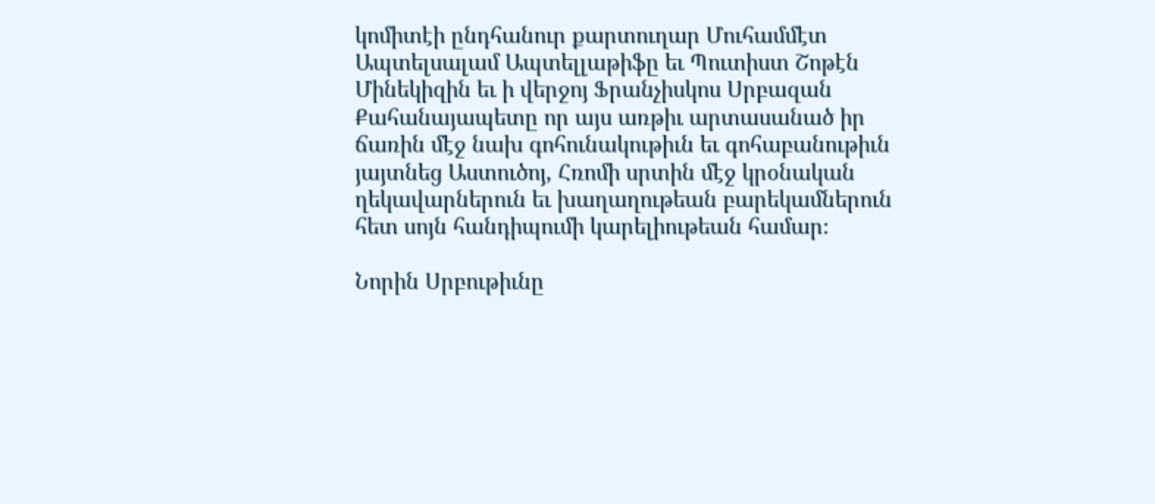կոմիտէի ընդհանուր քարտուղար Մուհամմէտ Ապտելսալամ Ապտելլաթիֆը եւ Պուտիստ Շոթէն Մինեկիզին եւ ի վերջոյ Ֆրանչիսկոս Սրբազան Քահանայապետը որ այս առթիւ արտասանած իր ճառին մէջ նախ գոհունակութիւն եւ գոհաբանութիւն յայտնեց Աստուծոյ, Հռոմի սրտին մէջ կրօնական ղեկավարներուն եւ խաղաղութեան բարեկամներուն հետ սոյն հանդիպումի կարելիութեան համար։

Նորին Սրբութիւնը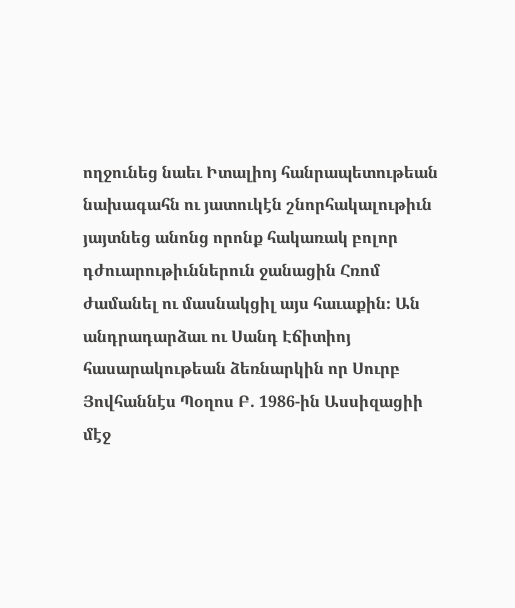ողջունեց նաեւ Իտալիոյ հանրապետութեան նախագահն ու յատուկէն շնորհակալութիւն յայտնեց անոնց որոնք հակառակ բոլոր դժուարութիւններուն ջանացին Հռոմ ժամանել ու մասնակցիլ այս հաւաքին։ Ան անդրադարձաւ ու Սանդ Էճիտիոյ հասարակութեան ձեռնարկին որ Սուրբ Յովհաննէս Պօղոս Բ. 1986-ին Ասսիզացիի մէջ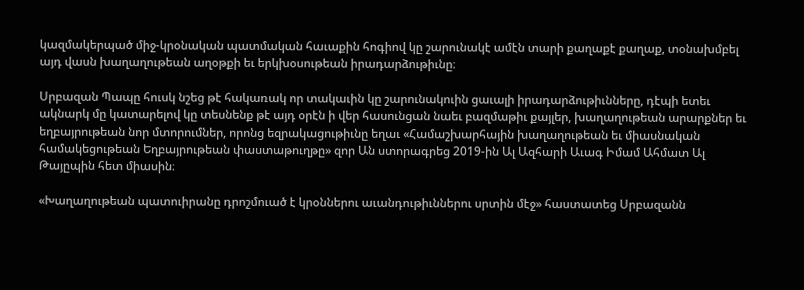կազմակերպած միջ-կրօնական պատմական հաւաքին հոգիով կը շարունակէ ամէն տարի քաղաքէ քաղաք, տօնախմբել այդ վասն խաղաղութեան աղօթքի եւ երկխօսութեան իրադարձութիւնը։

Սրբազան Պապը հուսկ նշեց թէ հակառակ որ տակաւին կը շարունակուին ցաւալի իրադարձութիւնները, դէպի ետեւ ակնարկ մը կատարելով կը տեսնենք թէ այդ օրէն ի վեր հասունցան նաեւ բազմաթիւ քայլեր, խաղաղութեան արարքներ եւ եղբայրութեան նոր մտորումներ, որոնց եզրակացութիւնը եղաւ «Համաշխարհային խաղաղութեան եւ միասնական համակեցութեան Եղբայրութեան փաստաթուղթը» զոր Ան ստորագրեց 2019-ին Ալ Ազհարի Աւագ Իմամ Ահմատ Ալ Թայըպին հետ միասին։

«Խաղաղութեան պատուիրանը դրոշմուած է կրօններու աւանդութիւններու սրտին մէջ» հաստատեց Սրբազանն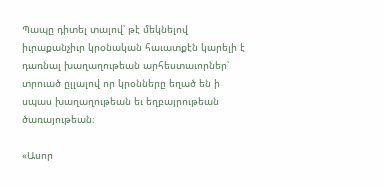Պապը դիտել տալով՝ թէ մեկնելով իւրաքանչիւր կրօնական հաւատքէն կարելի է դառնալ խաղաղութեան արհեստաւորներ՝ տրուած ըլլալով որ կրօնները եղած են ի սպաս խաղաղութեան եւ եղբայրութեան ծառայութեան։

«Ասոր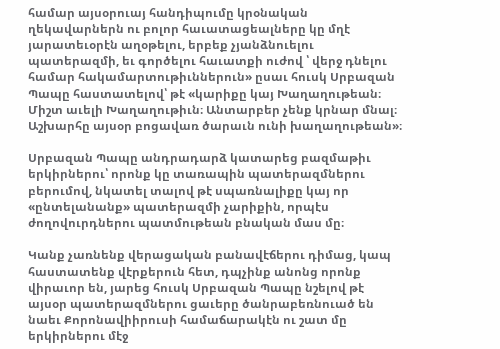համար այսօրուայ հանդիպումը կրօնական ղեկավարներն ու բոլոր հաւատացեալները կը մղէ յարատեւօրէն աղօթելու, երբեք չյանձնուելու պատերազմի, եւ գործելու հաւատքի ուժով ՝ վերջ դնելու համար հակամարտութիւններուն» ըսաւ հուսկ Սրբազան Պապը հաստատելով՝ թէ «կարիքը կայ Խաղաղութեան։ Միշտ աւելի Խաղաղութիւն։ Անտարբեր չենք կրնար մնալ։ Աշխարհը այսօր բոցավառ ծարաւն ունի խաղաղութեան»։

Սրբազան Պապը անդրադարձ կատարեց բազմաթիւ երկիրներու՝ որոնք կը տառապին պատերազմներու բերումով, նկատել տալով թէ սպառնալիքը կայ որ «ընտելանանք» պատերազմի չարիքին, որպէս ժողովուրդներու պատմութեան բնական մաս մը։

Կանք չառնենք վերացական բանավէճերու դիմաց, կապ հաստատենք վէրքերուն հետ, դպչինք անոնց որոնք վիրաւոր են, յարեց հուսկ Սրբազան Պապը նշելով թէ այսօր պատերազմներու ցաւերը ծանրաբեռնուած են նաեւ Քորոնավիիրուսի համաճարակէն ու շատ մը երկիրներու մէջ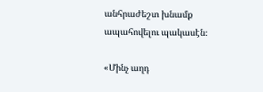անհրաժեշտ խնամք ապահովելու պակասէն։

«Մինչ աղդ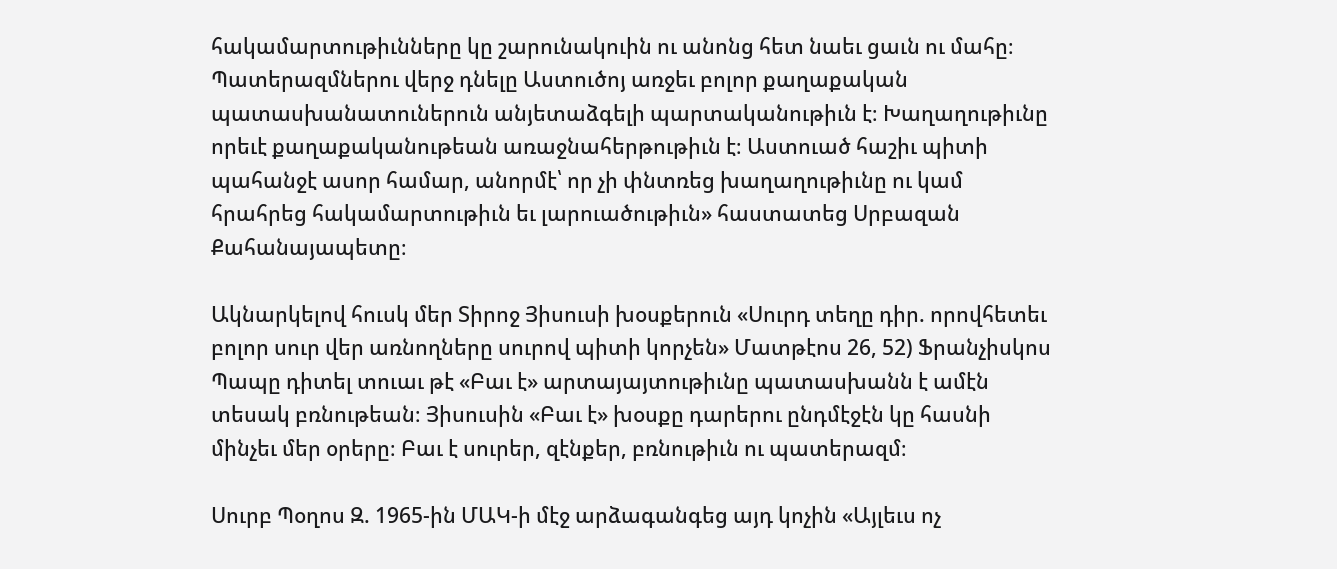հակամարտութիւնները կը շարունակուին ու անոնց հետ նաեւ ցաւն ու մահը։ Պատերազմներու վերջ դնելը Աստուծոյ առջեւ բոլոր քաղաքական պատասխանատուներուն անյետաձգելի պարտականութիւն է։ Խաղաղութիւնը որեւէ քաղաքականութեան առաջնահերթութիւն է։ Աստուած հաշիւ պիտի պահանջէ ասոր համար, անորմէ՝ որ չի փնտռեց խաղաղութիւնը ու կամ հրահրեց հակամարտութիւն եւ լարուածութիւն» հաստատեց Սրբազան Քահանայապետը։

Ակնարկելով հուսկ մեր Տիրոջ Յիսուսի խօսքերուն «Սուրդ տեղը դիր. որովհետեւ բոլոր սուր վեր առնողները սուրով պիտի կորչեն» Մատթէոս 26, 52) Ֆրանչիսկոս Պապը դիտել տուաւ թէ «Բաւ է» արտայայտութիւնը պատասխանն է ամէն տեսակ բռնութեան։ Յիսուսին «Բաւ է» խօսքը դարերու ընդմէջէն կը հասնի մինչեւ մեր օրերը։ Բաւ է սուրեր, զէնքեր, բռնութիւն ու պատերազմ։

Սուրբ Պօղոս Զ. 1965-ին ՄԱԿ-ի մէջ արձագանգեց այդ կոչին «Այլեւս ոչ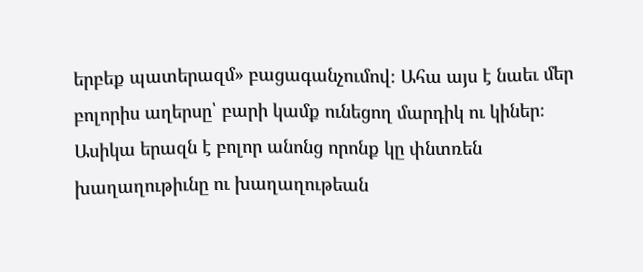երբեք պատերազմ» բացագանչումով։ Ահա այս է նաեւ մեր բոլորիս աղերսը՝ բարի կամք ունեցող մարդիկ ու կիներ։ Ասիկա երազն է բոլոր անոնց որոնք կը փնտռեն խաղաղութիւնը ու խաղաղութեան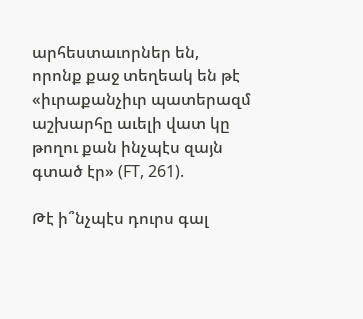արհեստաւորներ են, որոնք քաջ տեղեակ են թէ «իւրաքանչիւր պատերազմ աշխարհը աւելի վատ կը թողու քան ինչպէս զայն գտած էր» (FT, 261).

Թէ ի՞նչպէս դուրս գալ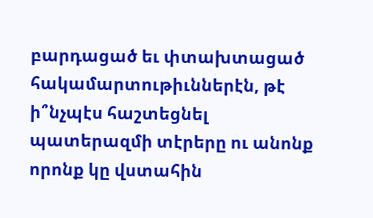բարդացած եւ փտախտացած հակամարտութիւններէն, թէ ի՞նչպէս հաշտեցնել պատերազմի տէրերը ու անոնք որոնք կը վստահին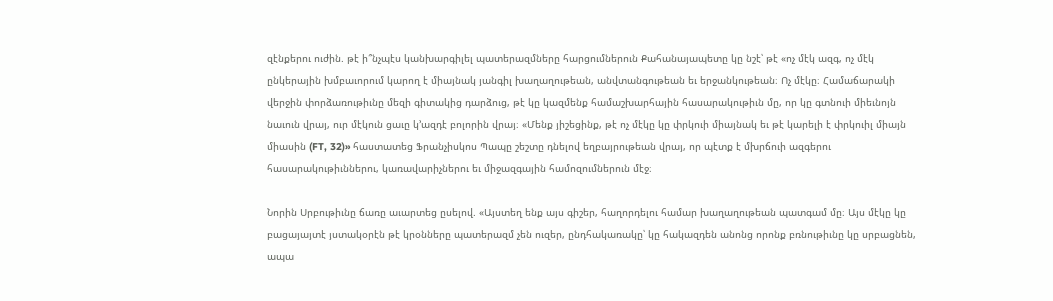զէնքերու ուժին. թէ ի՞նչպէս կանխարգիլել պատերազմները հարցումներուն Քահանայապետը կը նշէ՝ թէ «ոչ մէկ ազգ, ոչ մէկ ընկերային խմբաւորում կարող է միայնակ յանգիլ խաղաղութեան, անվտանգութեան եւ երջանկութեան։ Ոչ մէկը։ Համաճարակի վերջին փորձառութիւնը մեզի գիտակից դարձուց, թէ կը կազմենք համաշխարհային հասարակութիւն մը, որ կը գտնուի միեւնոյն նաւուն վրայ, ուր մէկուն ցաւը կ’ազդէ բոլորին վրայ։ «Մենք յիշեցինք, թէ ոչ մէկը կը փրկուի միայնակ եւ թէ կարելի է փրկուիլ միայն միասին (FT, 32)» հաստատեց Ֆրանչիսկոս Պապը շեշտը դնելով եղբայրութեան վրայ, որ պէտք է մխրճուի ազգերու հասարակութիւններու, կառավարիչներու եւ միջազգային համոզումներուն մէջ։

Նորին Սրբութիւնը ճառը աւարտեց ըսելով. «Այստեղ ենք այս գիշեր, հաղորդելու համար խաղաղութեան պատգամ մը։ Այս մէկը կը բացայայտէ յստակօրէն թէ կրօնները պատերազմ չեն ուզեր, ընդհակառակը՝ կը հակազդեն անոնց որոնք բռնութիւնը կը սրբացնեն, ապա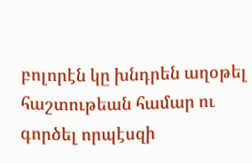բոլորէն կը խնդրեն աղօթել հաշտութեան համար ու գործել որպէսզի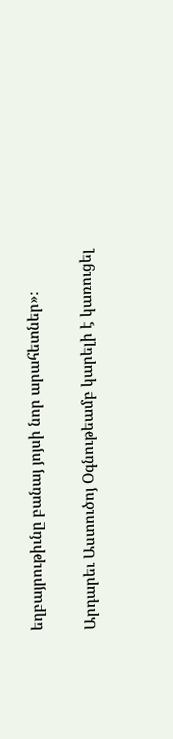եղբայրութիւնը բանայ յոյսի նոր արահետներ»։

Արդարեւ Աստուծոյ Օգնութեամբ կարելի է կառուցել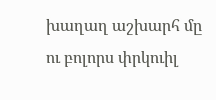խաղաղ աշխարհ մը ու բոլորս փրկուիլ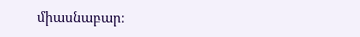միասնաբար։